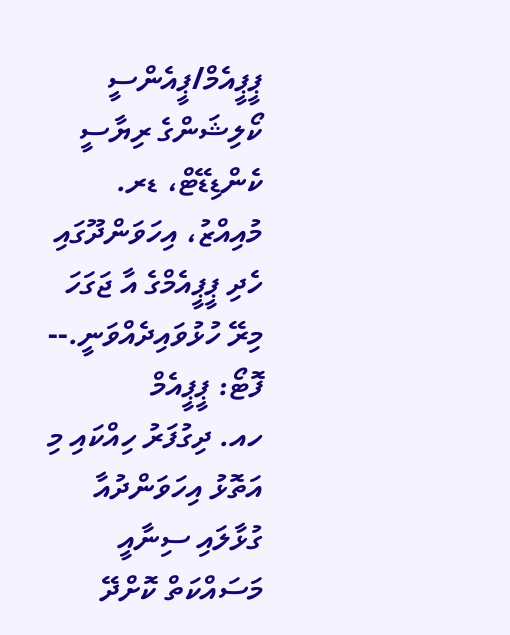ޕީޕީއެމް/ޕީއެންސީ ކޯލިޝަންގެ ރިޔާސީ ކެންޑިޑޭޓް، ޑރ. މުއިއްޒު، އިހަވަންދޫގައި ހެދި ޕީޕީއެމްގެ އާ ޖަގަހަ މިރޭ ހުޅުވައިދެއްވަނީ.-- ފޮޓޯ: ޕީޕީއެމް
ހއ. ދިގުފަރު ހިއްކައި މި އަތޮޅު އިހަވަންދުއާ ގުޅާލައި ސިނާއީ މަސައްކަތް ކޮށްދޭ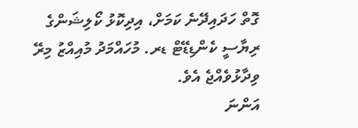ގޮތް ހަދައިދޭނެ ކަމަށް، އިދިކޮޅު ކޯލިޝަންގެ ރިޔާސީ ކެންޑިޑޭޓް ޑރ. މުހައްމަދު މުއިއްޒު މިރޭ ވިދާޅުވެއްޖެ އެވެ.
އަންނަ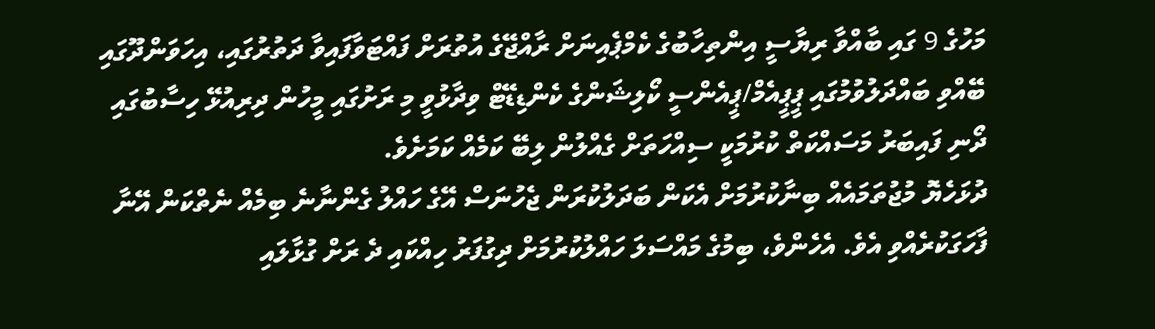މަހުގެ 9 ގައި ބާއްވާ ރިޔާސީ އިންތިހާބުގެ ކެމްޕެއިނަށް ރާއްޖޭގެ އުތުރަށް ފައްޓަވާފައިވާ ދަތުރުގައި، އިހަވަންދޫގައި ބޭއްވި ބައްދަލުވުމުގައި ޕީޕީއެމް/ޕީއެންސީ ކޯލިޝަންގެ ކެންޑިޑޭޓް ވިދާޅުވީ މި ރަށުގައި މީހުން ދިރިއުޅޭ ހިސާބުގައި ދޯނި ފައިބަރު މަސައްކަތް ކުރުމަކީ ސިއްހަތަށް ގެއްލުން ލިބޭ ކަމެއް ކަމަށެވެ.
ދުޅަހެޔޮ މުޖުތަމައެއް ބިނާކުރުމަށް އެކަން ބަދަލުކުރަން ޖެހުނަސް އޭގެ ހައްލު ގެންނާނެ ބިމެއް ނެތްކަން އޭނާ ފާހަގަކުރެއްވި އެވެ. އެހެންވެ، ބިމުގެ މައްސަލަ ހައްލުކުރުމަށް ދިގުފަރު ހިއްކައި ދެ ރަށް ގުޅާލައި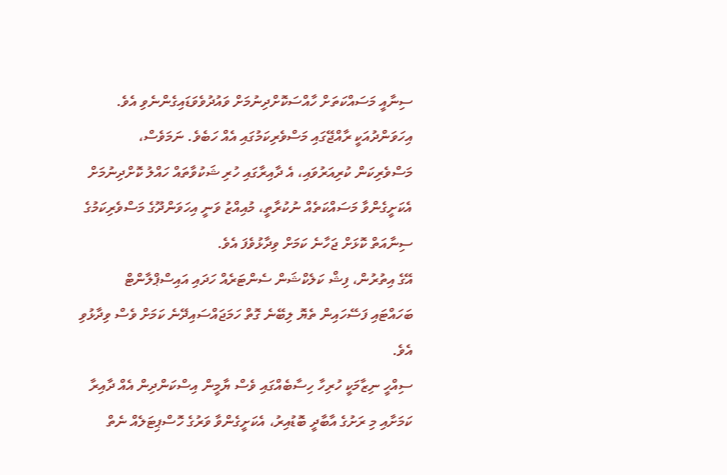ސިނާއީ މަސައްކަތަށް ހާއްސަކޮށްދިނުމަށް ވައުދުވެވަޑައިގެންނެވި އެވެ.
އިހަވަންދުއަކީ ރާއްޖޭގައި މަސްވެރިކަމުގައި އެއް ހަބެވެ. ނަމަވެސް، މަސްވެރިކަން ކުރިއަރުވައި، އެ ދާއިރާގައި ހުރި ޝަކުވާތައް ހައްލު ކޮށްދިނުމަށް އެކަށީގެންވާ މަސައްކަތެއް ނުކުރާތީ، މުއިއްޒު ވަނީ އިހަވަންދޫގެ މަސްވެރިކަމުގެ ސިނާއަތް ކޮޅަށް ޖަހާނެ ކަމަށް ވިދާޅުވެފަ އެވެ.
އޭގެ އިތުރުން، ފިޝް ކަލެކްޝަން ސެންޓަރެއް ހަދައި އައިސްޕްލާންޓް ބަހައްޓައި ފަސޭހައިން ތެޔޮ ލިބޭނެ ގޮތް ހަމަޖައްސައިދޭނެ ކަމަށް ވެސް ވިދާޅުވި އެވެ.
ސިއްހީ ނިޒާމަކީ ހުރިހާ ހިސާބެއްގައި ވެސް ޔާމީން އިސްކަންދިން އެއް ދާއިރާ ކަމަށާއި މި ރަށުގެ އާބާދީ ބޮޑުއިރު، އެކަށީގެންވާ ވަރުގެ ހޮސްޕިޓަލެއް ނެތް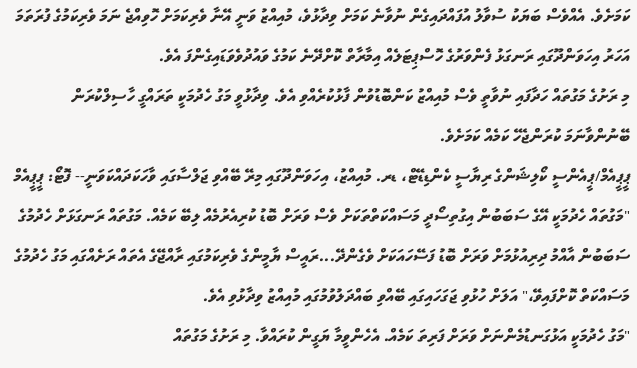ކަމަށެވެ. އެއްވެސް ބަޔަކު ސުވާލު އުފައްދައިގެން ނުވާނެ ކަމަށް ވިދާޅުވެ، މުއިއްޒު ވަނީ އޭނާ ވެރިކަމަށް ހޮވިއްޖެ ނަމަ ވެރިކަމުގެ ފުރަތަމަ އަހަރު އިހަވަންދޫގައި ރަނގަޅު ފެންވަރުގެ ހޮސްޕިޓަލެއް އިމާރާތް ކޮށްދޭނެ ކަމުގެ ވައުދުވެވަޑައިގެންފަ އެވެ.
މި ރަށުގެ މަގުތައް ހަދާފައި ނުވާތީ ވެސް މުއިއްޒު ކަންބޮޑުވުން ފާޅުކުރެއްވި އެވެ. ވިދާޅުވީ މަގު ހެދުމަކީ ތަރައްގީ ހާސިލްކުރަން ބޭނުންވާނަމަ ކުރަންޖެހޭ ކަމެއް ކަމަށެވެ.
ޕީޕީއެމް/ޕީއެންސީ ކޯލިޝަންގެ ރިޔާސީ ކެންޑިޑޭޓް، ޑރ. މުއިއްޒު، އިހަވަންދޫގައި މިރޭ ބޭއްވި ޖަލްސާގައި ވާހަކަދައްކަވަނީ-- ފޮޓޯ: ޕީޕީއެމް
"މަގުތައް ހެދުމަކީ އޭގެ ސަބަބުން އިގުތިސޯދީ މަސައްކަތްތަކަށް ވެސް ވަރަށް ބޮޑު ކުރިއެރުމެއް ލިބޭ ކަމެއް. މަގުތައް ރަނގަޅަށް ހެދުމުގެ ސަބަބުން އާއްމު ދިރިއުޅުމަށް ވަރަށް ބޮޑު ފަސޭހައަކަށް ވެގެންދޭ...ރައީސް ޔާމީންގެ ވެރިކަމުގައި ރާއްޖޭގެ އެތައް ރަށެއްގައި މަގު ހެދުމުގެ މަސައްކަތް ކޮށްފައިވޭ،" އަލަށް ހުޅުވި ޖަގަހައިގައި ބޭއްވި ބައްދަލުވުމުގައި މުއިއްޒު ވިދާޅުވި އެވެ.
"މަގު ހެދުމަކީ އަޅުގަނޑުމެންނަށް ވަރަށް ފަރިތަ ކަމެއް. އެހެންވީމާ ޔަގީން ކުރައްވާ. މި ރަށުގެ މަގުތައް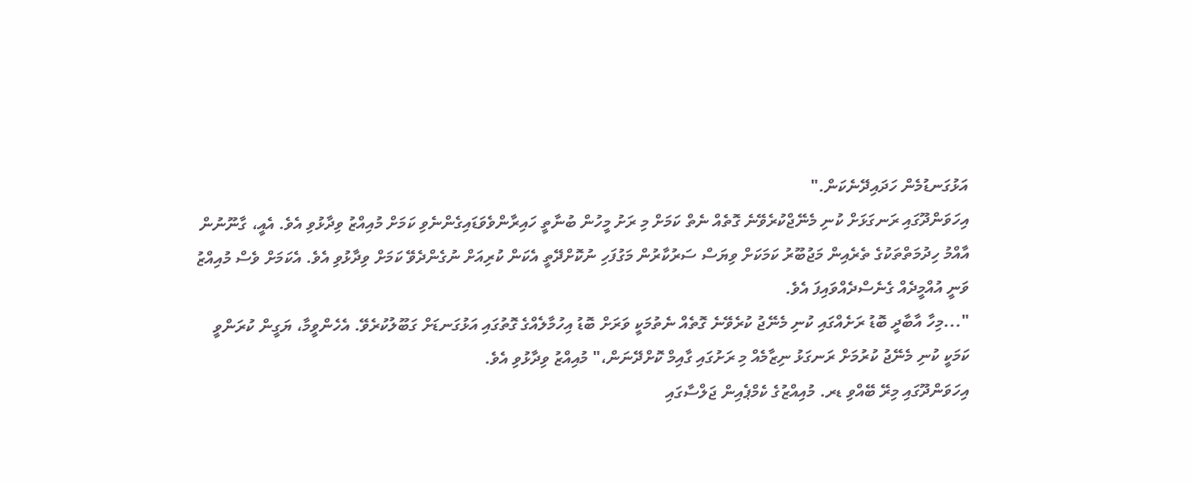އަޅުގަނޑުމެން ހަދައިދޭނެކަން."
އިހަވަންދޫގައި ރަނގަޅަށް ކުނި މެނޭޖްކުރެވޭނެ ގޮތެއް ނެތް ކަމަށް މި ރަށު މީހުން ބުނާތީ ހައިރާންވެވަޑައިގެންނެވި ކަމަށް މުއިއްޒު ވިދާޅުވި އެވެ. އެއީ، ގާނޫނުން އާއްމު ހިދުމަތްތަކުގެ ތެރެއިން މަޖުބޫރު ކަމަކަށް ވިޔަސް ސަރުކާރުން މަގުފަހި ނުކޮށްދޭތީ އެކަން ކުރިއަށް ނުގެންދެވޭ ކަމަށް ވިދާޅުވި އެވެ. އެކަމަށް ވެސް މުއިއްޒު ވަނީ އުއްމީދެއް ގެނެސްދެއްވައިފަ އެވެ.
"...މިހާ އާބާދީ ބޮޑު ރަށެއްގައި ކުނި މެނޭޖު ކުރެވޭނެ ގޮތެއް ނެތުމަކީ ވަރަށް ބޮޑު އިހުމާލެއްގެ ގޮތުގައި އަޅުގަނޑަށް ގަބޫލުކުރެވޭ. އެހެންވީމާ، ޔަގީން ކުރަންވީ ކަމަކީ ކުނި މެނޭޖު ކުރުމަށް ރަނގަޅު ނިޒާމެއް މި ރަށުގައި ގާއިމް ކޮށްދޭނަން،" މުއިއްޒު ވިދާޅުވި އެވެ.
އިހަވަންދޫގައި މިރޭ ބޭއްވި ޑރ. މުއިއްޒުގެ ކެމްޕެއިން ޖަލްސާގައި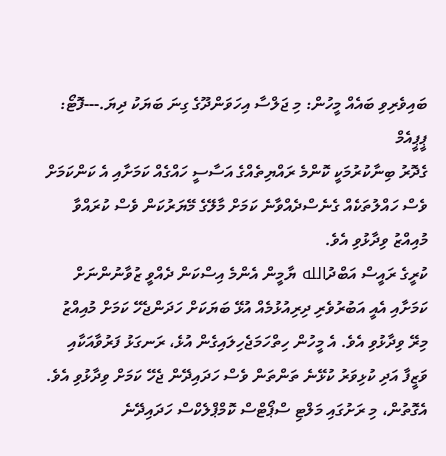ބައިވެރިވި ބައެއް މީހުން: މި ޖަލްސާ އިހަވަންދޫގެ ގިނަ ބަޔަކު ދިޔަ.---ފޮޓޯ: ޕީޕީއެމް
ގެދޮރު ބިނާކުރުމަކީ ކޮންމެ ރައްޔިތެއްގެ އަސާސީ ހައްގެއް ކަމަށާއި އެ ކަންކަމަށް ވެސް ހައްލުތަކެއް ގެނެސްދެއްވާނެ ކަމަށް މާލޭގެ މޭޔަރުކަން ވެސް ކުރައްވާ މުއިއްޒު ވިދާޅުވި އެވެ.
ކުރީގެ ރައީސް އަބްދުالله ޔާމީން އެންމެ އިސްކަން ދެއްވީ ޒުވާނުންނަށް ކަމަށާއި އެއީ އަބުރުވެރި ދިރިއުޅުމެއް އުޅޭ ބަޔަކަށް ހަދަންޖެހޭ ކަމަށް މުއިއްޒު މިރޭ ވިދާޅުވި އެވެ. އެ މީހުން ހިތްހަމަޖެހިލައިގެން އުޅެ، ރަނގަޅު ފަރުވާއަކާއި ވަޒީފާ އަދި ކުޅިވަރު ކުޅޭނެ ތަންތަން ވެސް ހަދައިދޭން ޖެހޭ ކަމަށް ވިދާޅުވި އެވެ. އެގޮތުން، މި ރަށުގައި މަލްޓި ސްޕޯޓްސް ކޮމްޕްލެކްސް ހަދައިދޭނެ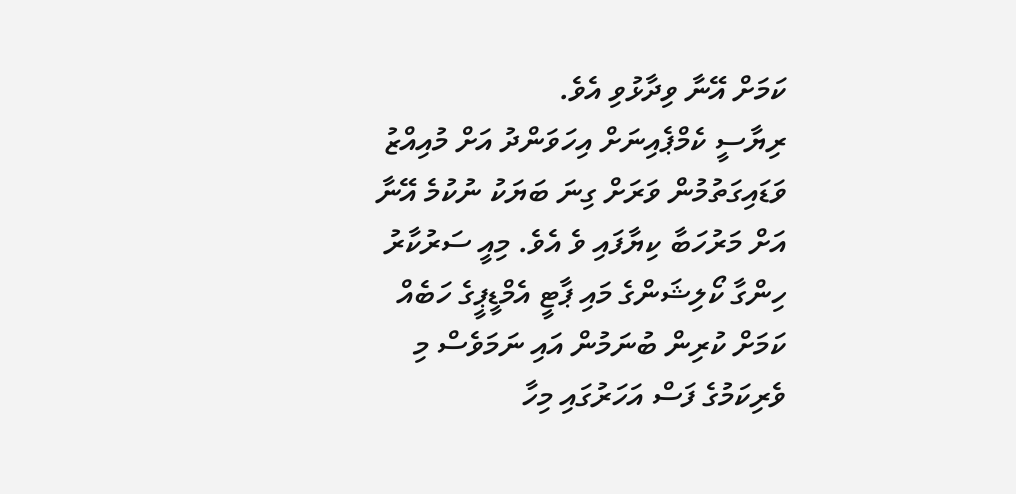ކަމަށް އޭނާ ވިދާޅުވި އެވެ.
ރިޔާސީ ކެމްޕެއިނަށް އިހަވަންދު އަށް މުއިއްޒު ވަޑައިގަތުމުން ވަރަށް ގިނަ ބަޔަކު ނުކުމެ އޭނާ އަށް މަރުހަބާ ކިޔާފައި ވެ އެވެ. މިއީ ސަރުކާރު ހިންގާ ކޯލިޝަންގެ މައި ޕާޓީ އެމްޑީޕީގެ ހަބެއް ކަމަށް ކުރިން ބުނަމުން އައި ނަމަވެސް މި ވެރިކަމުގެ ފަސް އަހަރުގައި މިހާ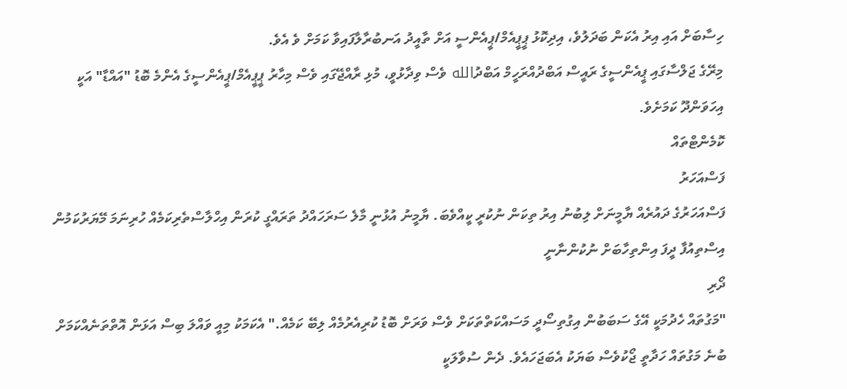ހިސާބަށް އައި އިރު އެކަން ބަދަލުވެ، އިދިކޮޅު ޕީޕީއެމް/ޕީއެންސީ އަށް ތާއީދު އަނބުރާލާފައިވާ ކަމަށް ވެ އެވެ.
މިރޭގެ ޖަލްސާގައި ޕީއެންސީގެ ރައީސް އަބްދުއްރަހީމް އަބްދުالله ވެސް ވިދާޅުވީ، މުޅި ރާއްޖޭގައި ވެސް މިހާރު ޕީޕީއެމް/ޕީއެންސީގެ އެންމެ ބޮޑު "އައްޑާ" އަކީ އިހަވަންދޫ ކަމަށެވެ.
ކޮމެންޓްތައް
ފަސްއަހަރު
ފަސްއަހަރުގެ ދައުރެއް ޔާމީނަށް ލިބުނު އިރު ތިކަން ނުކުރީ ކީއްވެބަ. ޔާމީނު އުޅުނީ މާލެ ސަރަހައްދު ތަރައްގީ ކުރަން އިހްލާސްތެރިކަމެއް ހުރިނަމަ މޭޔަރުކަމުން އިސްތިއުފާ ދީފަ އިންތިހާބަށް ނުކުންނާނީ
ދޯރި
"މަގުތައް ހެދުމަކީ އޭގެ ސަބަބުން އިގުތިސޯދީ މަސައްކަތްތަކަށް ވެސް ވަރަށް ބޮޑު ކުރިއެރުމެއް ލިބޭ ކަމެއް." އެކަމަކު މިއީ ވައްލަ ބިސް އަޅަން އޮތްތަނެއްކަމަށް ބުނެ މަގުތައް ހަދާތީ ޖޯކުވެސް ބަޔަކު އެބަޖަހައެވެ. ދެން ސުވާލަކީ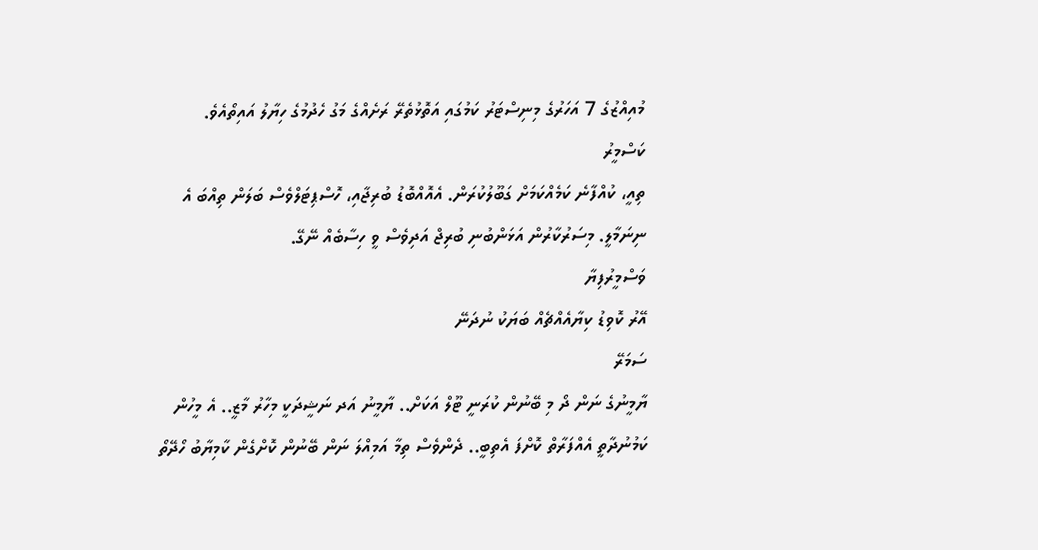މުއިއްޒުގެ 7 އަހަރުގެ މިނިސްޓަރު ކަމުގައި އަތޮޅުތެރޭ ރަށެއްގެ މަގު ހެދުމުގެ ހިޔާލު އައިތޯއެވެ.
ކަސްމީރު
ތިއީ، ކުއްފާނެ ކަމެއްކަމަށް ގަބޫލުކުރަން. އެއޮއްބޮޑު ބުރިޖާއި، ހޮސްޕިޓަލްވެސް ބަލަން ތިއްބަ އެ ނިނަމާލީ. މިސަރުކާރުން އަޅަންބުނި ބުރިޖް އަދިވެސް ވީ ހިސާބެއް ނޭގޭ.
ވަސްމީރުފިޔާ
އޭރު ކޮވިޑު ކިޔާއެއްޗެއް ބަޔަކު ނުދަނޭ
ސަމަރޭ
ޔާމީނުގެ ނަން ދޯ މި ބޭނުން ކުރަނީ ޓޫލް އަކަށް.. ޔާމީނު އަދ ނަޝީދަކީ މިހާރު މާޒީ.. އެ މީހުން ކަމުނުދާތީ އެއްފަރާތް ކޮށްފަ އެތިބީ.. ދެންވެސް ތިމާ އަމިއްލަ ނަން ބޭނުން ކޮށްގެން ކާމިޔާބު ހޯދޭތޯ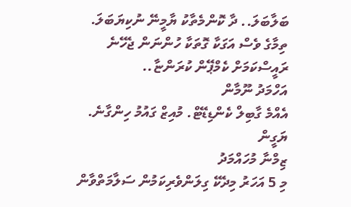ބަލާބަލަ.. ދާ ކޮންމެތާކު ޔާމީނޭ ނުކިޔަބަލަ. ތިމާގެ ވެސް އަގަކާ ގޮތަކާ ހުންނަން ޖެހޭނެ ރައީސްކަމަށް ކެމްޕޭން ކުރަންޏާ..
އަހްމަދު ނޫމާން
އެއްމެ ގާބިލް ކެންޑިޑޭޓް. މުއިޒް ގައުމު ހިންގާނެ. ޔަގީން
ޒިމްނާ މުހައްމަދު
މި 5 އަހަރު މިދެކޭ ގިލަންވެރިކަމުން ސަލާމަތްވާން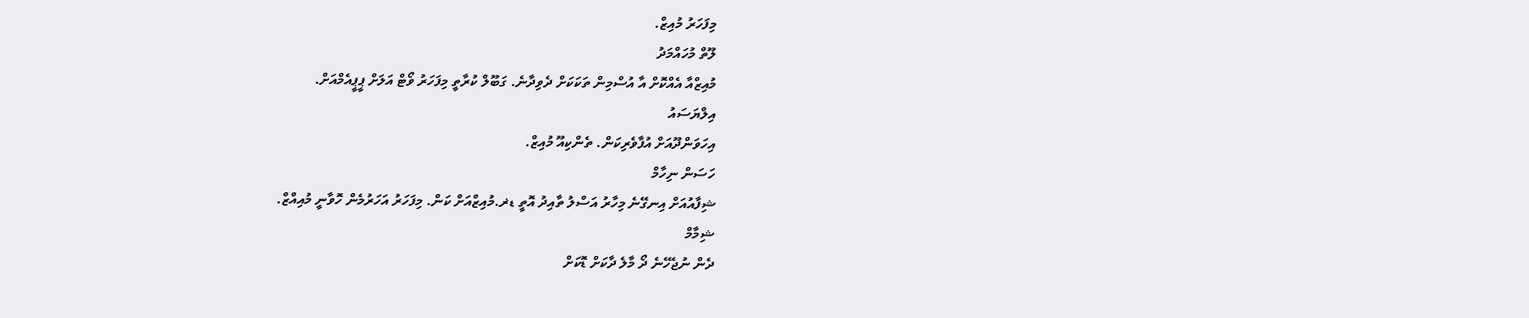މިފަހަރު މުއިޒް.
ލޫތް މުހައްމަދު
މުއިޒްއާ އެއްކޮށް އާ އުސްމިން ތަކަކަށް ދެވިދާނެ. ގަބޫލް ކުރާތީ މިފަހަރު ވޯޓް އަލަށް ޕީޕީއެމްއަށް.
އިލްޔަސައު
އިހަވަންދޫއަށް އުފާވެރިކަން. ތެންކިއޫ މުއިޒް.
ހަސަން ނިހާމް
ޝިފާއުއަށް އިނގޭނެ މިހާރު އަސްލު ތާއިދު އޮތީ ޑޜ.މުއިޒްއަށް ކަން. މިފަހަރު އަހަރުމެން ހޮވާނީ މުއިއްޒް.
ޝިމާމް
ދެން ނުޖެހޭނެ ދޯ މާލެ ދާކަށް ޑޮކަށް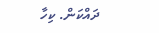ދައްކަން. ކިހާ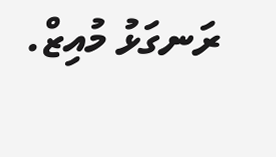ރަނގަޅު މުއިޒް.